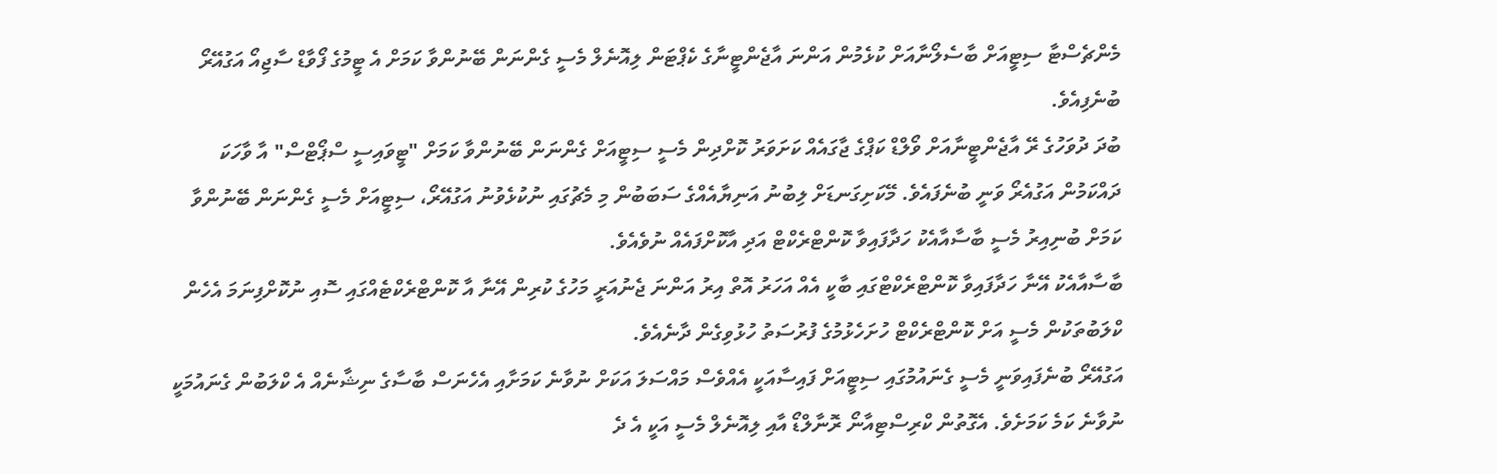މެންޗެސްޓާ ސިޓީއަށް ބާސެލޯނާއަށް ކުޅެމުން އަންނަ އާޖެންޓީނާގެ ކެޕްޓަން ލިއޮނެލް މެސީ ގެންނަން ބޭނުންވާ ކަމަށް އެ ޓީމުގެ ފޯވާޑް ސާޖިއޯ އަގުއޭރޯ ބުނެފިއެވެ.
ބުދަ ދުވަހުގެ ރޭ އާޖެންޓީނާއަށް ވޯލްޑް ކަޕްގެ ޖާގައެއް ކަށަވަރު ކޮށްދިން މެސީ ސިޓީއަށް ގެންނަން ބޭނުންވާ ކަމަށް "ޓީވައިސީ ސްޕޯޓްސް" އާ ވާހަކަ ދައްކަމުން އަގުއެރޯ ވަނީ ބުނެފައެވެ. މޭކަށިގަނޑަށް ލިބުނު އަނިޔާއެއްގެ ސަބަބުން މި މެޗުގައި ނުކުޅެވުނު އަގުއޭރޯ، ސިޓީއަށް މެސީ ގެންނަން ބޭނުންވާ ކަމަށް ބުނިއިރު މެސީ ބާސާއާއެކު ހަދާފައިވާ ކޮންޓްރެކްޓް އަދި އާކޮށްފައެއް ނުވެއެވެ.
ބާސާއާއެކު އޭނާ ހަދާފައިވާ ކޮންޓްރެކްޓްގައި ބާކީ އެއް އަހަރު އޮތް އިރު އަންނަ ޖެނުއަރީ މަހުގެ ކުރިން އޭނާ އާ ކޮންޓްރެކްޓެއްގައި ސޮއި ނުކޮށްފިނަމަ އެހެން ކްލަބުތަކުން މެސީ އަށް ކޮންޓްރެކްޓް ހުށަހެޅުމުގެ ފުރުސަތު ހުޅުވިގެން ދާނެއެވެ.
އަގުއޭރޯ ބުނެފައިވަނީ މެސީ ގެނައުމުގައި ސިޓީއަށް ފައިސާއަކީ އެއްވެސް މައްސަލަ އަކަށް ނުވާނެ ކަމަށާއި އެހެނަސް ބާސާގެ ނިޝާނެއް އެ ކްލަބުން ގެނައުމަކީ ނުވާނެ ކަމެ ކަމަށެވެ. އެގޮތުން ކްރިސްޓިއާނޯ ރޮނާލްޑޯ އާއި ލިއޮނެލް މެސީ އަކީ އެ ދެ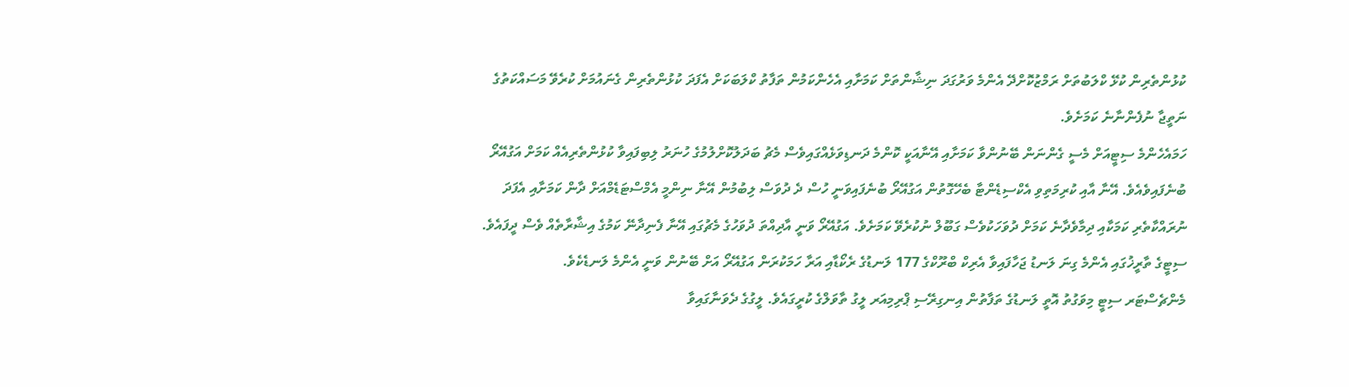ކުޅުންތެރިން ކުޅޭ ކްލަބުތަށް ރަމްޒުކޮށްދޭ އެންމެ ވަރުގަދަ ނިޝާންތަށް ކަމަށާއި އެހެންކަމުން ތަފާތު ކްލަބަކަށް އެފަދަ ކުޅުންތެރިން ގެނައުމަށް ކުރެވޭ މަސައްކަތުގެ ނަތީޖާ ނުފެންނާނެ ކަމަށެވެ.
ހަމައެހެންމެ ސިޓީއަށް މެސީ ގެންނަން ބޭނުންވާ ކަމަށާއި އޭނާއަކީ ކޮންމެ ދަނޑިވަޅެއްގައިވެސް މެޗު ބަދަލުކޮށްލުމުގެ ހުނަރު ލިބިފައިވާ ކުޅުންތެރިއެއް ކަމަށް އަގުއޭރޯ ބުނެފައިވެއެވެ. އޭނާ އާއި ކުރިމަތިވި އެކްސިޑެންޓާ ބެހޭގޮތުން އަގުއޭރޯ ބުނެފައިވަނީ ހުސް ދެ ދުވަސް ލިބުމުން އޭނާ ނިންމީ އެމްސްޓަޑެމްއަށް ދާން ކަމަށާއި އެފަދަ ނުރައްކާތެރި ކަމަކާއި ދިމާވެދާނެ ކަމަށް ދުވަހަކުވެސް ގަބޫލް ނުކުރެވޭ ކަމަށެވެ. އަގުއޭރޯ ވަނީ އާދިއްތަ ދުވަހުގެ މެޗުގައި އޭނާ ފެނިދާނޭ ކަމުގެ އިޝާރާތެއް ވެސް ދީފައެވެ.
ސިޓީގެ ތާރީޚުގައި އެންމެ ގިނަ ލަނޑު ޖަހާފައިވާ އެރިކް ބްރޫކްގެ 177 ލަނޑުގެ ރެކޯޑާއި އަރާ ހަމަކުރަން އަގުއޭރޯ އަށް ބޭނުން ވަނީ އެންމެ ލަނޑެކެވެ.
މެންޗެސްޓަރ ސިޓީ މިވަގުތު އޮތީ ލަނޑުގެ ތަފާތުން އިނގިރޭސި ޕްރިމިއަރ ލީގު ތާވަލްގެ ކުރީގައެވެ. ލީގުގެ ދެވަނާގައިވާ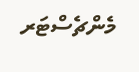މެންޗެސްޓަރ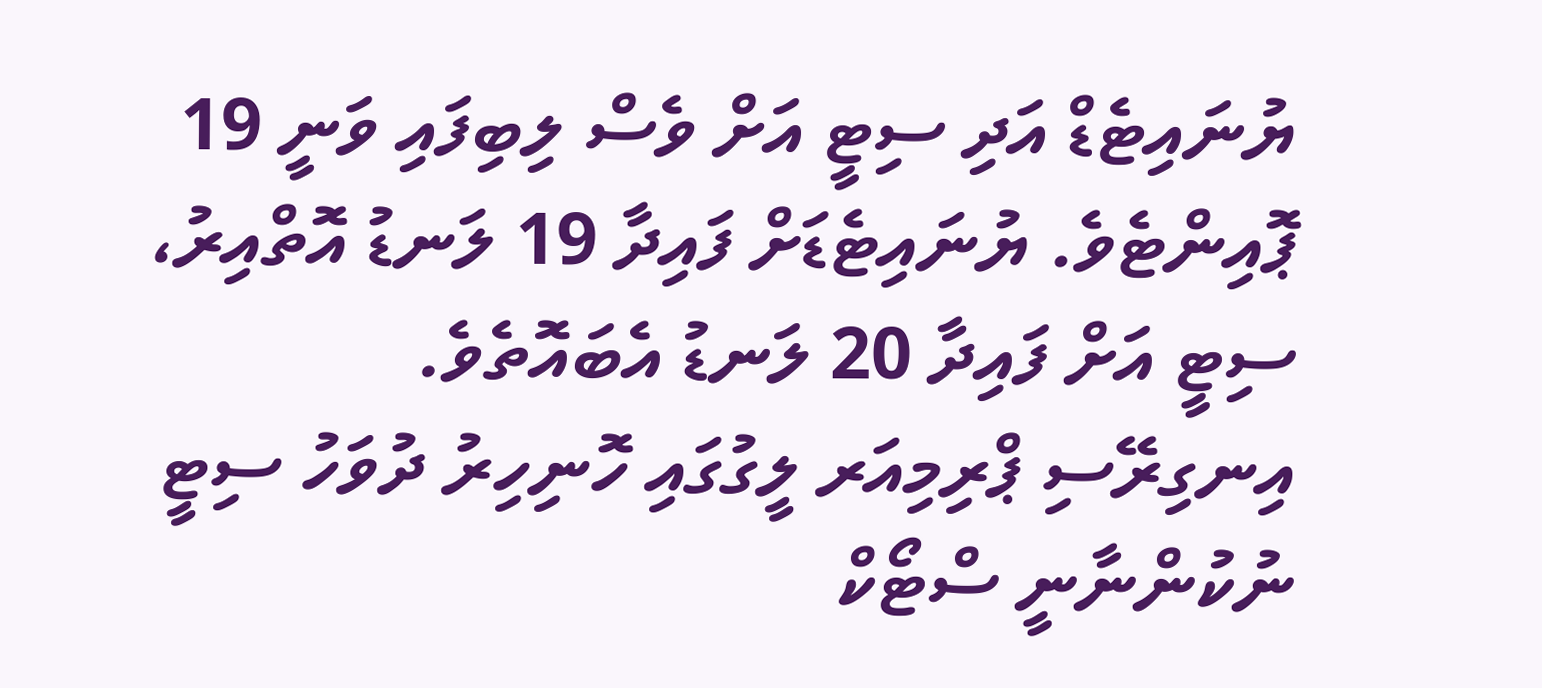ޔުނައިޓެޑް އަދި ސިޓީ އަށް ވެސް ލިބިފައި ވަނީ 19 ޕޮއިންޓެވެ. ޔުނައިޓެޑަށް ފައިދާ 19 ލަނޑު އޮތްއިރު، ސިޓީ އަށް ފައިދާ 20 ލަނޑު އެބައޮތެވެ.
އިނގިރޭސި ޕްރިމިއަރ ލީގުގައި ހޮނިހިރު ދުވަހު ސިޓީ ނުކުންނާނީ ސްޓޯކް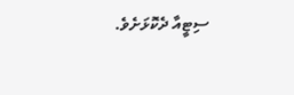ސިޓީއާ ދެކޮޅަށެވެ.